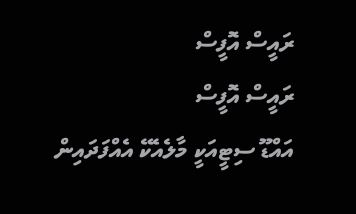ރައީސް އޮފީސް
ރައީސް އޮފީސް
އައްޑޫ ސިޓީއަކީ މާލެއެކޭ އެއްފަދައިން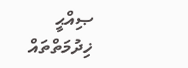ޞިއްޙީ ޚިދުމަތްތައް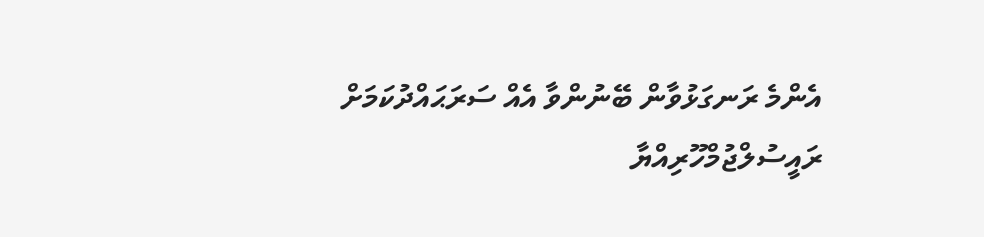އެންމެ ރަނގަޅުވާން ބޭނުންވާ އެއް ސަރަޙައްދުކަމަށް
ރައީސުލްޖުމްހޫރިއްޔާ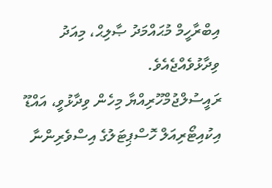އިބްރާހީމް މުޙައްމަދު ޞާލިޙް، މިއަދު ވިދާޅުވެއްޖެއެވެ.
ރައީސުލްޖުމްހޫރިއްޔާ މިހެން ވިދާޅުވީ، އައްޑޫ އިކުއިޓޯރިއަލް ހޮސްޕިޓަލުގެ އިސްވެރިންނާ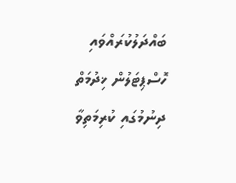ބައްދަލުކުރައްވައި ހޮސްޕިޓަލުން ޚިދުމަތް ދިނުމުގައި ކުރިމަތިވާ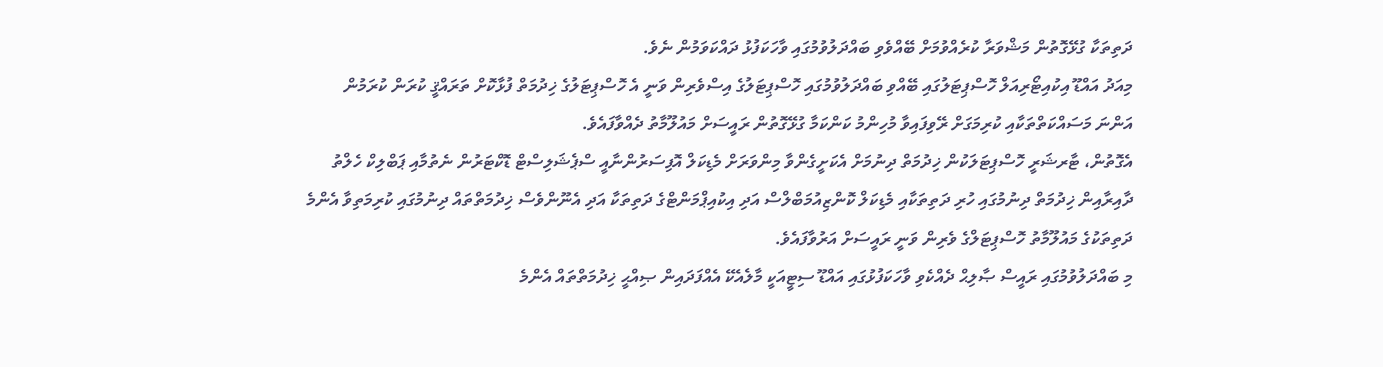ދަތިތަކާ ގުޅޭގޮތުން މަޝްވަރާ ކުރެއްވުމަށް ބޭއްވެވި ބައްދަލުވުމުގައި ވާހަކަފުޅު ދައްކަވަމުން ނެވެ.
މިއަދު އައްޑޫ އިކުއިޓޯރިއަލް ހޮސްޕިޓަލުގައި ބޭއްވި ބައްދަލުވުމުގައި ހޮސްޕިޓަލުގެ އިސްވެރިން ވަނީ އެ ހޮސްޕިޓަލުގެ ޚިދުމަތް ފުޅާކޮށް ތަރައްޤީ ކުރަން ކުރަމުން އަންނަ މަސައްކަތްތަކާއި ކުރިމަގަށް ރޭވިފައިވާ މުހިންމު ކަންކަމާ ގުޅޭގޮތުން ރައީސަށް މައުލޫމާތު ދެއްވާފައެވެ.
އެގޮތުން، ޓާރޝަރީ ހޮސްޕިޓަލަކުން ޚިދުމަތް ދިނުމަށް އެކަށީގެންވާ މިންވަރަށް މެޑިކަލް އޮފިސަރުންނާއީ ސްޕެޝަލިސްޓް ޑޮކްޓަރުން ނެތުމާއި ޕަބްލިކް ހެލްތު ދާއިރާއިން ޚިދުމަތް ދިނުމުގައި ހުރި ދަތިތަކާއި މެޑިކަލް ކޮންޒިއުމަބްލްސް އަދި އިކުއިޕްމަންޓްގެ ދަތިތަކާ އަދި އެނޫންވެސް ޚިދުމަތްތައް ދިނުމުގައި ކުރިމަތިވާ އެންމެ ދަތިތަކުގެ މައުލޫމާތު ހޮސްޕިޓަލްގެ ވެރިން ވަނީ ރައީސަށް އަރުވާފައެވެ.
މި ބައްދަލުވުމުގައި ރައީސް ޞާލިޙް ދެއްކެވި ވާހަކަފުޅުގައި އައްޑޫ ސިޓީއަކީ މާލެއެކޭ އެއްފަދައިން ޞިއްޙީ ޚިދުމަތްތައް އެންމެ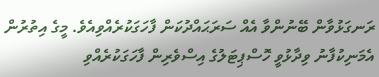ރަނގަޅުވާން ބޭނުންވާ އެއް ސަރަޙައްދުކަން ފާހަގަކުރެއްވިއެވެ. މީގެ އިތުރުން އެމަނިކުފާނު ވިދާޅުވީ ހޮސްޕިޓަލުގެ އިސްވެރިން ފާހަގަކުރެއްވި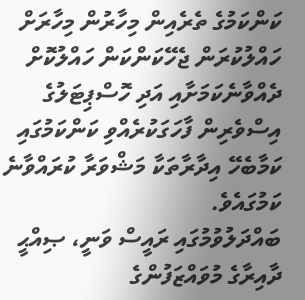ކަންކަމުގެ ތެރެއިން މިހާރުން މިހާރަށް ހައްލުކުރަން ޖެހޭކަންކަން ހައްލުކޮށް ދެއްވާނެކަމަށާއި އަދި ހޮސްޕިޓަލުގެ އިސްވެރިން ފާހަގަކުރެއްވި ކަންކަމުގައި ކަމާބެހޭ އިދާރާތަކާ މަޝްވަރާ ކުރައްވާނެ ކަމުގައެވެ.
ބައްދަލުވުމުގައި ރައީސް ވަނީ، ޞިއްޙީ ދާއިރާގެ މުވައްޒަފުންގެ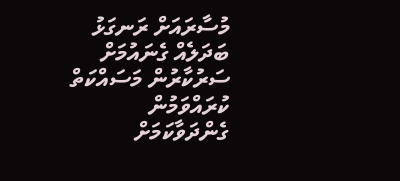މުސާރައަށް ރަނގަޅު ބަދަލެއް ގެނައުމަށް ސަރުކާރުން މަސައްކަތް ކުރައްވަމުން ގެންދަވާކަމަށް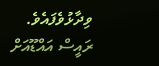ވިދާޅުވެފައެވެ.
ރައީސް އައްޑޫއަށް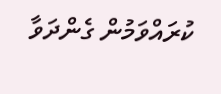ކުރައްވަމުން ގެންދަވާ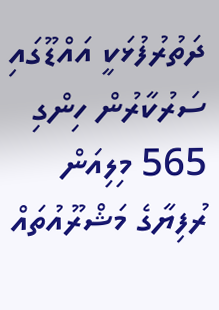ދަތުރުފުޅަކީ އައްޑޫގައި ސަރުކާރުން ހިންގި 565 މިލިއަން ރުފިޔާގެ މަޝްރޫއުތައް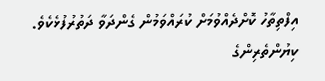އިފްތިތާހު ކޮށްދެއްވުމަށް ކުރައްވަމުން ގެންދަވާ ދަތުރުފުޅެކެވެ.
ކިޔުންތެރިންގެ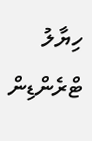ހިޔާލު
ޓްރެންޑިން